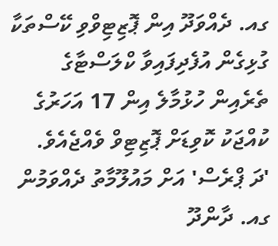ގއ. ދެއްވަދޫ އިން ޕޮޒިޓިވްވި ކޭސްތަކާ ގުޅިގެން އުފެދިފައިވާ ކްލަސްޓާގެ ތެރެއިން ހުޅުމާލެ އިން 17 އަހަރުގެ ކުއްޖަކު ކޮވިޑަށް ޕޮޒިޓިވް ވެއްޖެއެވެ.
'ދަ ޕްރެސް' އަށް މައުލޫމާތު ދެއްވަމުން ގއ. ދާންދޫ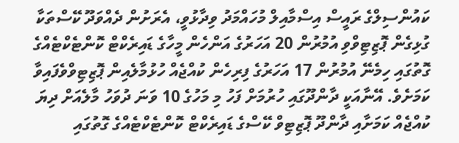ކައުންސިލްގެ ރައީސް އިސްމާއިލް މުހައްމަދު ވިދާޅުވީ، އެރަށުން ދެއްވަދޫ ކޭސްތަކާ ގުޅިގެން ޕޮޒިޓިވްވި އުމުރުން 20 އަހަރުގެ އަންހެން މީހާގެ ޑައިރެކްޓް ކޮންޓެކްޓެއްގެ ގޮތުގައި ހިމެނޭ އުމުރުން 17 އަހަރުގެ ފިރިހެން ކުއްޖެއް ހުޅުމާލެއިން ޕޮޒިޓިވްވެފައިވާ ކަމަށެވެ. އޭނާއަކީ ދާންދޫގައި ހުރުމަށް ފަހު މި މަހުގެ 10 ވަނަ ދުވަހު މާލެއަށް ދިޔަ ކުއްޖެއް ކަމަށާއި ދާންދޫ ޕޮޒިޓިވް ކޭސްގެ ޑައިރެކްޓް ކޮންޓެކްޓެއްގެ ގޮތުގައި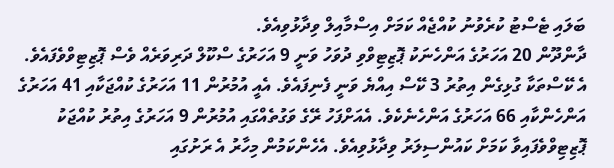ބަލައި ޓެސްޓު ކުރެވުނު ކުއްޖެއް ކަމަށް އިސްމާއިލް ވިދާޅުވިއެވެ.
ދާންދޫން 20 އަހަރުގެ އަންހެނަކު ޕޮޒިޓިވްވި ދުވަހު ވަނީ 9 އަހަރުގެ ސްކޫލް ދަރިވަރެއް ވެސް ޕޮޒިޓިވްވެފައެވެ. އެ ކޭސްތަކާ ގުޅިގެން އިތުރު 3 ކޭސް އިއްޔެ ވަނީ ފެނިފައެވެ. އެއީ އުމުރުން 11 އަހަރުގެ ކުއްޖަކާއި 41 އަހަރުގެ އަންހެންކާއި 66 އަހަރުގެ އަންހެނެކެވެ. އެއަށްފަހު ރޭގެ ވަގުތެއްގައި އުމުރުން 9 އަހަރުގެ އިތުރު ކުއްޖަކު ޕޮޒިޓިވްވެފައިވާ ކަމަށް ކައުންސިލަރު ވިދާޅުވިއެވެ. އެހެންކަމުން މިހާރު އެ ރަށުގައި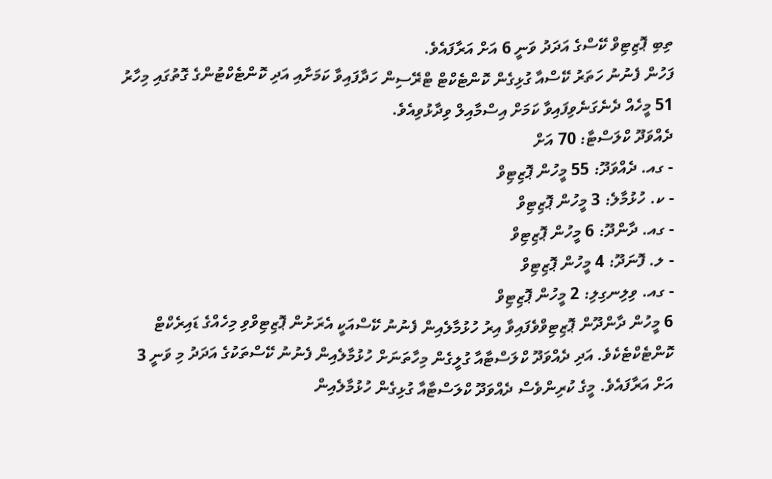ތިބި ޕޮޒިޓިވް ކޭސްގެ އަދަދު ވަނީ 6 އަށް އަރާފައެވެ.
ފަހުން ފެނުނު ހަތަރު ކޭސްއާ ގުޅިގެން ކޮންޓެކްޓް ޓްރޭސިން ހަދާފައިވާ ކަމަށާއި އަދި ކޮންޓެކްޓުންގެ ގޮތުގައި މިހާރު 51 މީހެއް ދެނެގަނެވިފައިވާ ކަމަށް އިސްމާއިލް ވިދާޅުވިއެވެ.
ދެއްވަދޫ ކްލަސްޓާ: 70 އަށް
- ގއ. ދެއްވަދޫ: 55 މީހުން ޕޮޒިޓިވް
- ކ. ހުޅުމާލެ: 3 މީހުން ޕޮޒިޓިވް
- ގއ. ދާންދޫ: 6 މީހުން ޕޮޒިޓިވް
- ލ. ފޮނަދޫ: 4 މީހުން ޕޮޒިޓިވް
- ގއ. ވިލިނގިލި: 2 މީހުން ޕޮޒިޓިވް
6 މީހުން ދާންދޫން ޕޮޒިޓިވްވެފައިވާ އިރު ހުޅުމާލެއިން ފެނުނު ކޭސްއަކީ އެރަށުން ޕޮޒިޓިވްވި މިހެއްގެ ޑައިރެކްޓް ކޮންޓެކްޓެކެވެ. އަދި ދެއްވަދޫ ކްލަސްޓާއާ ގުލީގެން މިހާތަނަށް ހުޅުމާލެއިން ފެނުނު ކޭސްތަކުގެ އަދަދު މި ވަނީ 3 އަށް އަރާފައެވެ. މީގެ ކުރިންވެސް ދެއްވަދޫ ކްލަސްޓާއާ ގުޅިގެން ހުޅުމާލެއިން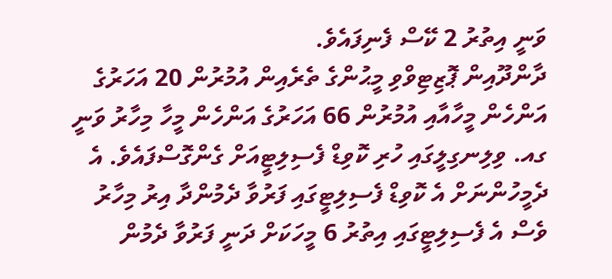ވަނީ އިތުރު 2 ކޭސް ފެނިފައެވެ.
ދާންދޫއިން ޕޮޒިޓިވްވި މީޙުންގެ ތެރެއިން އުމުރުން 20 އަހަރުގެ އަންހެން މީހާއާއި އުމުރުން 66 އަހަރުގެ އަންހެން މީހާ މިހާރު ވަނީ ގއ. ވިލިނގިލީގައި ހުރި ކޮވިޑް ފެސިލިޓީއަށް ގެންގޮސްފައެވެ. އެ ދެމީހުންނަށް އެ ކޮވިޑް ފެސިލިޓީގައި ފަރުވާ ދެމުންދާ އިރު މިހާރު ވެސް އެ ފެސިލިޓީގައި އިތުރު 6 މީހަކަށް ދަނީ ފަރުވާ ދެމުން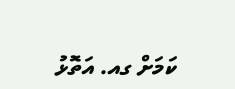ކަމަށް ގއ. އަތޮޅު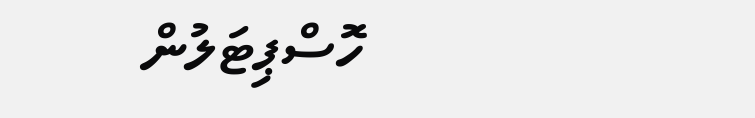ހޮސްޕިޓަލުން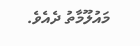މައުލޫމާތު ދެއެވެ.